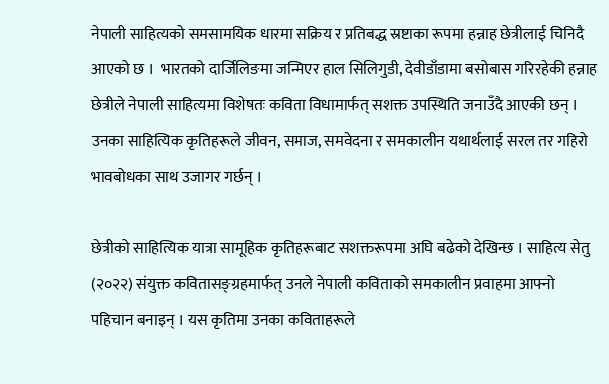नेपाली साहित्यको समसामयिक धारमा सक्रिय र प्रतिबद्ध स्रष्टाका रूपमा हन्नाह छेत्रीलाई चिनिदै आएको छ ।  भारतको दार्जिलिङमा जन्मिएर हाल सिलिगुडी, देवीडाँडामा बसोबास गरिरहेकी हन्नाह छेत्रीले नेपाली साहित्यमा विशेषतः कविता विधामार्फत् सशक्त उपस्थिति जनाउँदै आएकी छन् । उनका साहित्यिक कृतिहरूले जीवन, समाज, समवेदना र समकालीन यथार्थलाई सरल तर गहिरो भावबोधका साथ उजागर गर्छन् ।

छेत्रीको साहित्यिक यात्रा सामूहिक कृतिहरूबाट सशक्तरूपमा अघि बढेको देखिन्छ । साहित्य सेतु (२०२२) संयुक्त कवितासङ्ग्रहमार्फत् उनले नेपाली कविताको समकालीन प्रवाहमा आफ्नो पहिचान बनाइन् । यस कृतिमा उनका कविताहरूले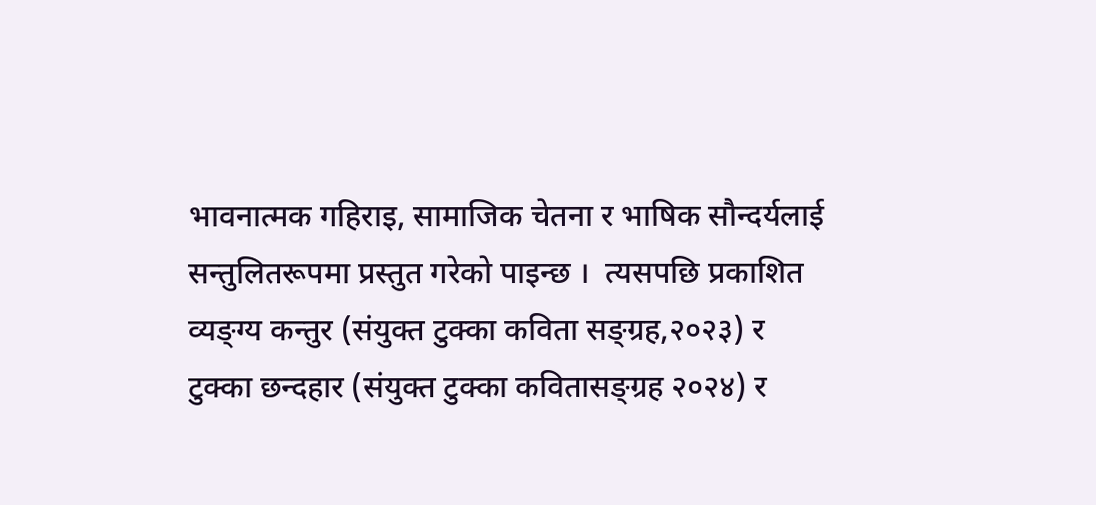भावनात्मक गहिराइ, सामाजिक चेतना र भाषिक सौन्दर्यलाई सन्तुलितरूपमा प्रस्तुत गरेको पाइन्छ ।  त्यसपछि प्रकाशित व्यङ्ग्य कन्तुर (संयुक्त टुक्का कविता सङ्ग्रह,२०२३) र टुक्का छन्दहार (संयुक्त टुक्का कवितासङ्ग्रह २०२४) र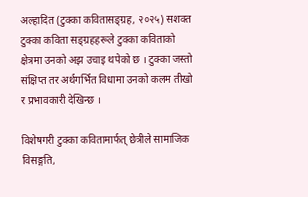अल्हादित (टुक्का कवितासङ्ग्रह, २०२५) सशक्त टुक्का कविता सङ्ग्रहहरूले टुक्का कविताको क्षेत्रमा उनको अझ उचाइ थपेको छ । टुक्का जस्तो संक्षिप्त तर अर्थगर्भित विधामा उनको कलम तीखो र प्रभावकारी देखिन्छ ।

विशेषगरी टुक्का कवितामार्फत् छेत्रीले सामाजिक विसङ्गति,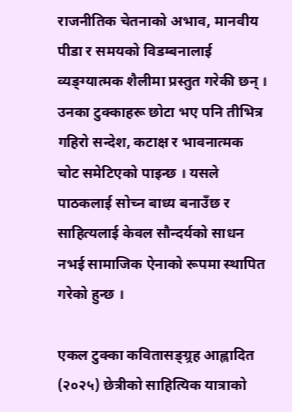राजनीतिक चेतनाको अभाव, मानवीय पीडा र समयको विडम्बनालाई व्यङ्ग्यात्मक शैलीमा प्रस्तुत गरेकी छन् । उनका टुक्काहरू छोटा भए पनि तीभित्र गहिरो सन्देश, कटाक्ष र भावनात्मक चोट समेटिएको पाइन्छ । यसले पाठकलाई सोच्न बाध्य बनाउँछ र साहित्यलाई केवल सौन्दर्यको साधन नभई सामाजिक ऐनाको रूपमा स्थापित गरेको हुन्छ ।

एकल टुक्का कवितासङ्ग्र्रह आह्लादित (२०२५) छेत्रीको साहित्यिक यात्राको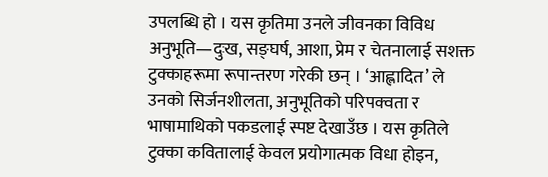उपलब्धि हो । यस कृतिमा उनले जीवनका विविध अनुभूति—दुःख, सङ्घर्ष, आशा, प्रेम र चेतनालाई सशक्त टुक्काहरूमा रूपान्तरण गरेकी छन् । ‘आह्लादित’ ले उनको सिर्जनशीलता, अनुभूतिको परिपक्वता र भाषामाथिको पकडलाई स्पष्ट देखाउँछ । यस कृतिले टुक्का कवितालाई केवल प्रयोगात्मक विधा होइन,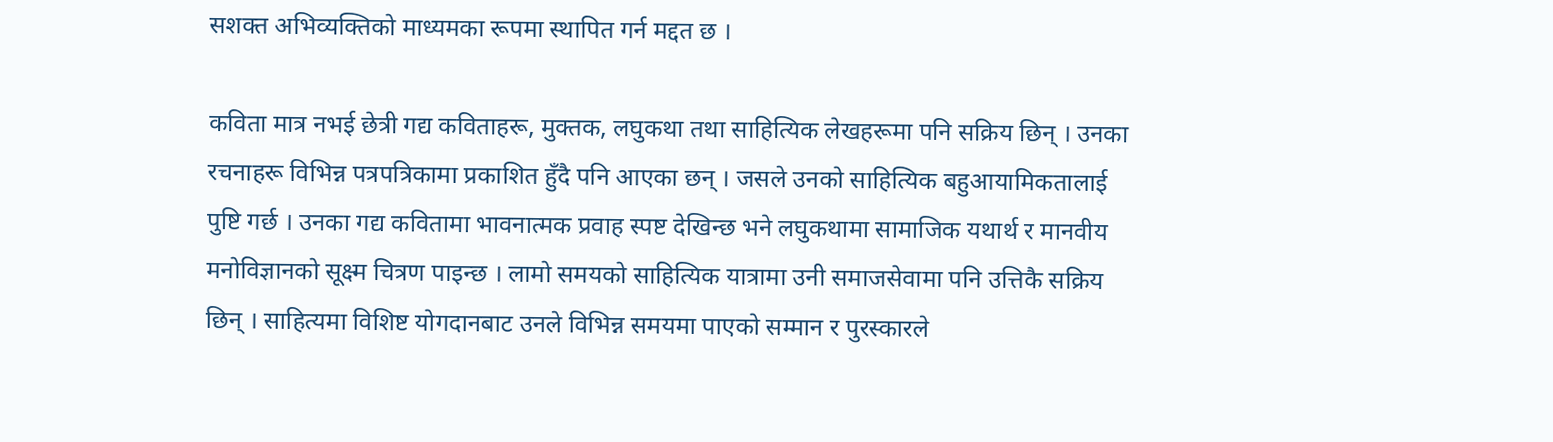सशक्त अभिव्यक्तिको माध्यमका रूपमा स्थापित गर्न मद्दत छ ।

कविता मात्र नभई छेत्री गद्य कविताहरू, मुक्तक, लघुकथा तथा साहित्यिक लेखहरूमा पनि सक्रिय छिन् । उनका रचनाहरू विभिन्न पत्रपत्रिकामा प्रकाशित हुँदै पनि आएका छन् । जसले उनको साहित्यिक बहुआयामिकतालाई पुष्टि गर्छ । उनका गद्य कवितामा भावनात्मक प्रवाह स्पष्ट देखिन्छ भने लघुकथामा सामाजिक यथार्थ र मानवीय मनोविज्ञानको सूक्ष्म चित्रण पाइन्छ । लामो समयको साहित्यिक यात्रामा उनी समाजसेवामा पनि उत्तिकै सक्रिय छिन् । साहित्यमा विशिष्ट योगदानबाट उनले विभिन्न समयमा पाएको सम्मान र पुरस्कारले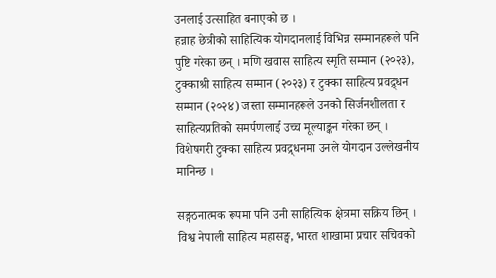उनलाई उत्साहित बनाएको छ ।
हन्नाह छेत्रीको साहित्यिक योगदानलाई विभिन्न सम्मानहरूले पनि पुष्टि गरेका छन् । मणि खवास साहित्य स्मृति सम्मान (२०२३), टुक्काश्री साहित्य सम्मान (२०२३) र टुक्का साहित्य प्रवद्र्धन सम्मान (२०२४) जस्ता सम्मानहरूले उनको सिर्जनशीलता र साहित्यप्रतिको समर्पणलाई उच्च मूल्याङ्कन गरेका छन् । विशेषगरी टुक्का साहित्य प्रवद्र्धनमा उनले योगदान उल्लेखनीय मानिन्छ ।

सङ्गठनात्मक रूपमा पनि उनी साहित्यिक क्षेत्रमा सक्रिय छिन् । विश्व नेपाली साहित्य महासङ्घ, भारत शाखामा प्रचार सचिवको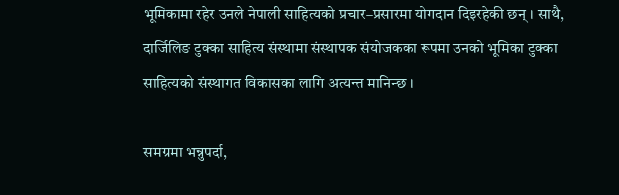भूमिकामा रहेर उनले नेपाली साहित्यको प्रचार–प्रसारमा योगदान दिइरहेकी छन् । साथै, दार्जिलिङ टुक्का साहित्य संस्थामा संस्थापक संयोजकका रूपमा उनको भूमिका टुक्का साहित्यको संस्थागत विकासका लागि अत्यन्त मानिन्छ ।

समग्रमा भन्नुपर्दा,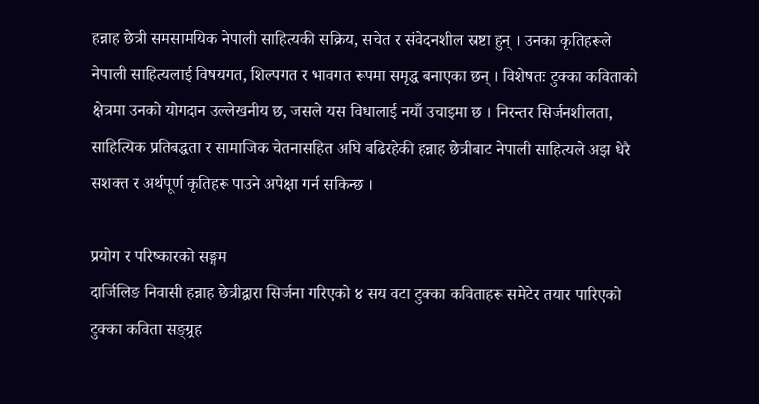हन्नाह छेत्री समसामयिक नेपाली साहित्यकी सक्रिय, सचेत र संवेदनशील स्रष्टा हुन् । उनका कृतिहरूले नेपाली साहित्यलाई विषयगत, शिल्पगत र भावगत रूपमा समृद्ध बनाएका छन् । विशेषतः टुक्का कविताको क्षेत्रमा उनको योगदान उल्लेखनीय छ, जसले यस विधालाई नयाँ उचाइमा छ । निरन्तर सिर्जनशीलता, साहित्यिक प्रतिबद्धता र सामाजिक चेतनासहित अघि बढिरहेकी हन्नाह छेत्रीबाट नेपाली साहित्यले अझ धेरै सशक्त र अर्थपूर्ण कृतिहरू पाउने अपेक्षा गर्न सकिन्छ ।

प्रयोग र परिष्कारको सङ्गम
दार्जिलिङ निवासी हन्नाह छेत्रीद्वारा सिर्जना गरिएको ४ सय वटा टुक्का कविताहरू समेटेर तयार पारिएको टुक्का कविता सङ्ग्र्रह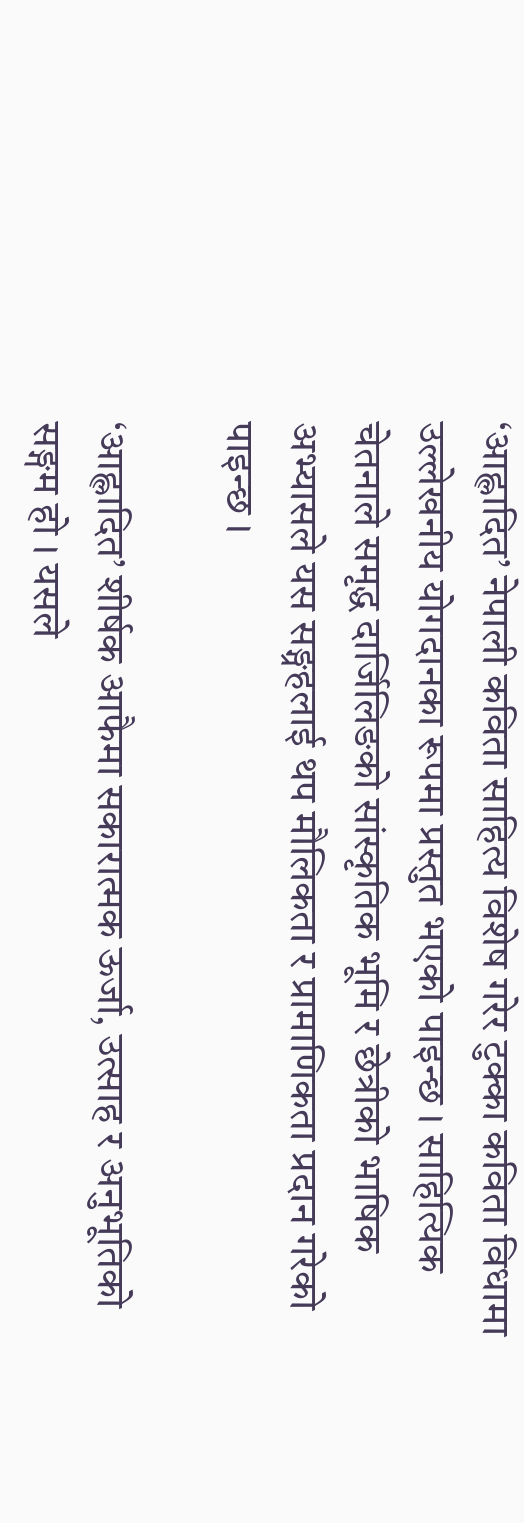‘आह्लादित’ नेपाली कविता साहित्य विशेष गरेर टुक्का कविता विधामा उल्लेखनीय योगदानका रूपमा प्रस्तुत भएको पाइन्छ । साहित्यिक चेतनाले समृद्ध दार्जिलिङको सांस्कृतिक भूमि र छेत्रीको भाषिक अभ्यासले यस सङ्ग्रहलाई थप मौलिकता र प्रामाणिकता प्रदान गरेको पाइन्छ ।

‘आह्लादित’ शीर्षक आफैमा सकारात्मक ऊर्जा, उत्साह र अनुभूतिको सङ्गम हो । यसले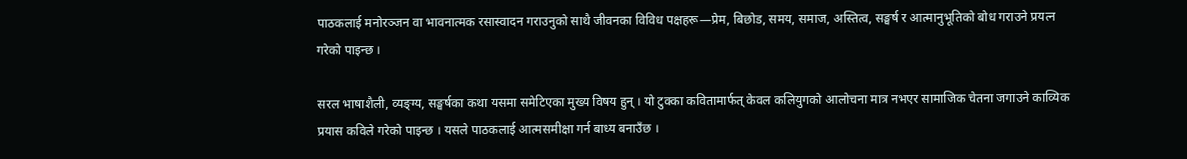पाठकलाई मनोरञ्जन वा भावनात्मक रसास्वादन गराउनुको साथै जीवनका विविध पक्षहरू—प्रेम, बिछोड, समय, समाज, अस्तित्व, सङ्घर्ष र आत्मानुभूतिको बोध गराउने प्रयत्न गरेको पाइन्छ ।

सरल भाषाशैली, व्यङ्ग्य, सङ्घर्षका कथा यसमा समेटिएका मुख्य विषय हुन् । यो टुक्का कवितामार्फत् केवल कलियुगको आलोचना मात्र नभएर सामाजिक चेतना जगाउने काव्यिक प्रयास कविले गरेको पाइन्छ । यसले पाठकलाई आत्मसमीक्षा गर्न बाध्य बनाउँछ ।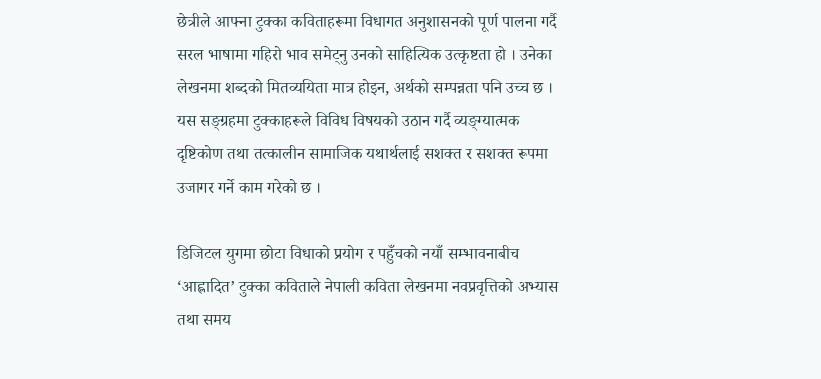छेत्रीले आफ्ना टुक्का कविताहरूमा विधागत अनुशासनको पूर्ण पालना गर्दै सरल भाषामा गहिरो भाव समेट्नु उनको साहित्यिक उत्कृष्टता हो । उनेका लेखनमा शब्दको मितव्ययिता मात्र होइन, अर्थको सम्पन्नता पनि उच्च छ । यस सङ्ग्रहमा टुक्काहरूले विविध विषयको उठान गर्दै व्यङ्ग्यात्मक दृष्टिकोण तथा तत्कालीन सामाजिक यथार्थलाई सशक्त र सशक्त रूपमा उजागर गर्ने काम गरेको छ ।

डिजिटल युगमा छोटा विधाको प्रयोग र पहुँचको नयाँ सम्भावनाबीच ‘आह्लादित’ टुक्का कविताले नेपाली कविता लेखनमा नवप्रवृत्तिको अभ्यास तथा समय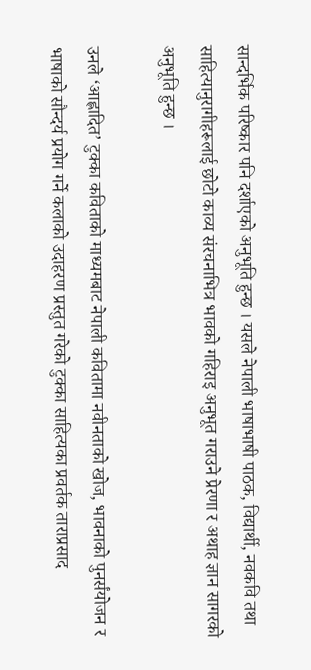सान्दर्भिक परिष्कार पनि दर्शाएको अनुभूति हुन्छ । यसले नेपाली भाषाभाषी पाठक, विद्यार्थी, नवकवि तथा साहित्यानुरागीहरूलाई छोटो काव्य संरचनाभित्र भावको गहिराइ अनुभूत गराउने प्रेरणा र अथाह ज्ञान सागरको अनुभूति हुन्छ ।

उनले ‘आह्लादित’ टुक्का कविताको माध्यमबाट नेपाली कवितामा नवीनताको खोज, भावनाको पुनर्संयोजन र भाषाको सौन्दर्य प्रयोग गर्ने कलाको उदाहरण प्रस्तुत गरेको टुक्का साहित्यका प्रवर्तक ताराप्रसाद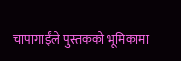चापागाईंले पुस्तकको भूमिकामा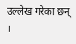उल्लेख गरेका छन् ।